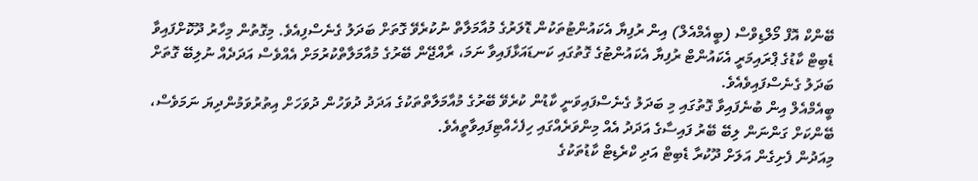ބޭންކް އޮފް މޯލްޑިވްސް (ބީއެމްއެލް) އިން ރުފިޔާ އެކައުންޓުތަކުން ޑޮލަރުގެ މުއާމަލާތް ނުކުރެވޭ ގޮތަށް ބަދަލު ގެނެސްފިއެވެ. މިގޮތުން މިހާރު ދޫކޮށްފައިވާ ޑެބިޓް ކާޑުގެ ޕްރައިމަރީ އެކައުންޓް ރުފިޔާ އެކައުންޓުގެ ގޮތުގައި ކަނޑައަޅާފައިވާ ނަމަ، ރާއްޖޭން ބޭރުގެ މުއާމަލާތްކުރުމަށް އެއްވެސް އަދަދެއް ނުލިބޭ ގޮތަށް ބަދަލު ގެނެސްފައިވެއެވެ.
ބީއެމްއެލް އިން ބުނެފައިވާ ގޮތުގައި މި ބަދަލު ގެނެސްފައިވަނީ ކާޑުން ކުރެވޭ ބޭރުގެ މުއާމަލާތްތަކުގެ އަދަދު ދުވަހުން ދުވަހަށް އިތުރުވަމުންދިޔަ ނަމަވެސް، ބޭންކަށް ގަންނަން ލިބޭ ބޭރު ފައިސާގެ އަދަދު އެއް މިންވަރެއްގައި ހިފެހެއްޓިފައިވާތީއެވެ.
މިއަދުން ފެށިގެން އަލަށް ދޫކުރާ ޑެބިޓް އަދި ކްރެޑިޓް ކާޑުތަކުގެ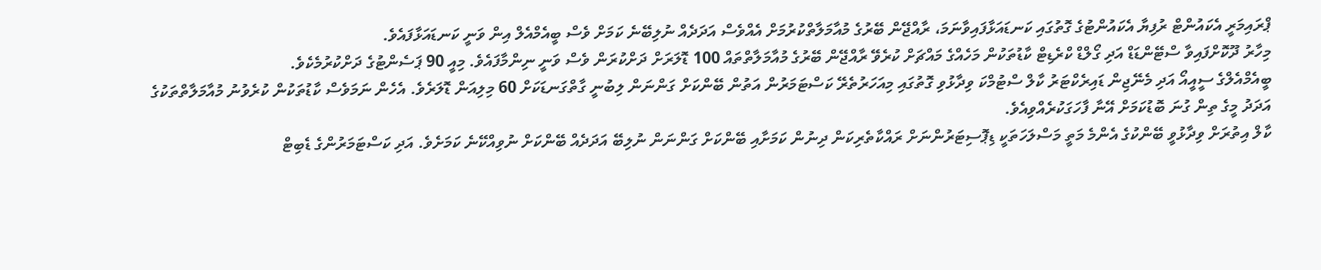ޕްރައިމަރީ އެކައުންޓް ރުފިޔާ އެކައުންޓުގެ ގޮތުގައި ކަނޑައަޅާފައިވާނަމަ، ރާއްޖޭން ބޭރުގެ މުއާމަލާތްކުރުމަށް އެއްވެސް އަދަދެއް ނުލިބޭނެ ކަމަށް ވެސް ބީއެމްއެލް އިން ވަނީ ކަނޑައަޅާފައެވެ.
މިހާރު ދޫކޮށްފައިވާ ސްޓޭންޑަޑް އަދި ގޯލްޑް ކްރެޑިޓް ކާޑުތަކުން މަހެއްގެ މައްޗަށް ކުރެވޭ ރާއްޖޭން ބޭރުގެ މުއާމަލާތްތައް 100 ޑޮލަރަށް ދަށްކުރަން ވެސް ވަނީ ނިންމާފައެވެ. މިއީ 90 ޕަސެންޓުގެ ދަށްކުރުމެކެވެ.
ބީއެމްއެލްގެ ސީއީއޯ އަދި މެނޭޖިން ޑައިރެކްޓަރު ކާލް ސްޓުމްކަ ވިދާޅުވި ގޮތުގައި މިއަހަރުތެރޭ ކަސްޓަމަރުން އަތުން ބޭންކަށް ގަންނަން ލިބުނީ ގާތްގަނޑަކަށް 60 މިލިއަން ޑޮލަރެވެ. އެހެން ނަމަވެސް ކާޑުތަކުން ކުރެވުނު މުއާމަލާތްތަކުގެ އަދަދު މީގެ ތިން ގުނަ ބޮޑުކަމަށް އޭނާ ފާހަގަކުރެއްވިއެވެ.
ކާލް އިތުރަށް ވިދާޅުވީ ބޭންކުގެ އެންމެ މަތީ މަސްލަހަތަކީ ޑިޕޮސިޓަރުންނަށް ރައްކާތެރިކަން ދިނުން ކަމަށާއި ބޭންކަށް ގަންނަން ނުލިބޭ އަދަދެއް ބޭންކަށް ނުވިއްކޭނެ ކަމަށެވެ. އަދި ކަސްޓަމަރުންގެ ޑެބިޓް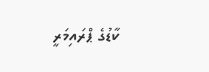ކާޑުގެ ޕްރައިމަރީ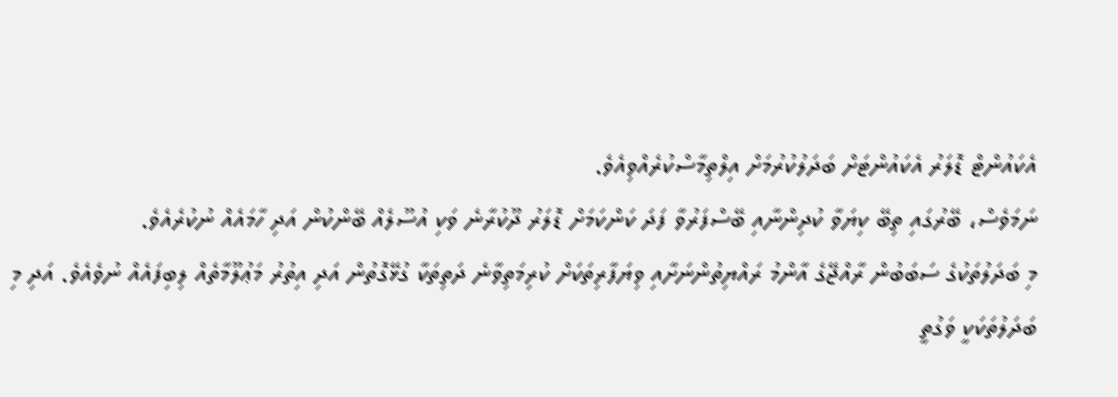އެކައުންޓް ޑޮލަރު އެކައުންޓަށް ބަދަލުކުރުމަށް އިލްތިމާސްކުރެއްވިއެވެ.
ނަމަވެސް، ބޭރުގައި ތިބޭ ކިޔަވާ ކުދިންނާއި ބޭސްފަރުވާ ފަދަ ކަންކަމަށް ޑޮލަރު ދޫކުރާނެ ވަކި އުސޫލެއް ބޭންކުން އަދި ހާމައެއް ނުކުރެއެވެ.
މި ބަދަލުތަކުގެ ސަބަބުން ރާއްޖޭގެ އާންމު ރައްޔިތުންނަށާއި ވިޔަފާރިތަކަށް ކުރިމަތިވާނެ ދަތިތަކާ ގުޅޭގޮތުން އަދި އިތުރު މަޢުލޫމާތެއް ލިބިފައެއް ނުވެއެވެ. އަދި މި ބަދަލުތަކަކީ ވަގުތީ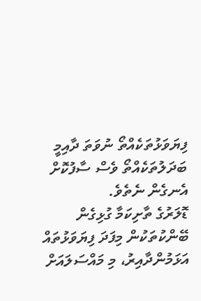ފިޔަވަޅުތަކެއްތޯ ނުވަތަ ދާއިމީ ބަދަލުތަކެއްތޯ ވެސް ސާފުކޮށް އެނގެން ނެތެވެ.
ޑޮލަރުގެ ތާށިކަމާ ގުޅިގެން ބޭންކުތަކުން މިފަދަ ފިޔަވަޅުތައް އަޅަމުންދާއިރު، މި މައްސަލައަށް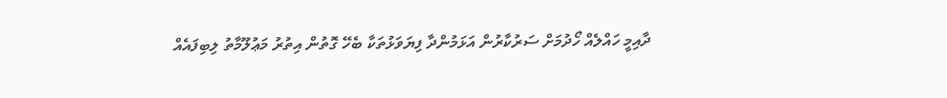ދާއިމީ ހައްލެއް ހޯދުމަށް ސަރުކާރުން އަޅަމުންދާ ފިޔަވަޅުތަކާ ބެހޭ ގޮތުން އިތުރު މަޢުލޫމާތު ލިބިފައެއް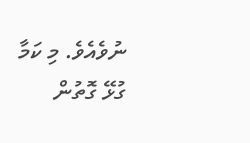ނުވެއެވެ. މި ކަމާ ގުޅޭ ގޮތުން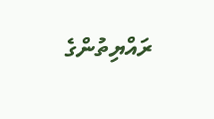ރައްޔިތުންގެ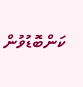ކަންބޮޑުވުން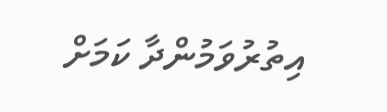އިތުރުވަމުންދާ ކަމަށް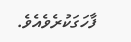ފާހަގަކުރެވެއެވެ.